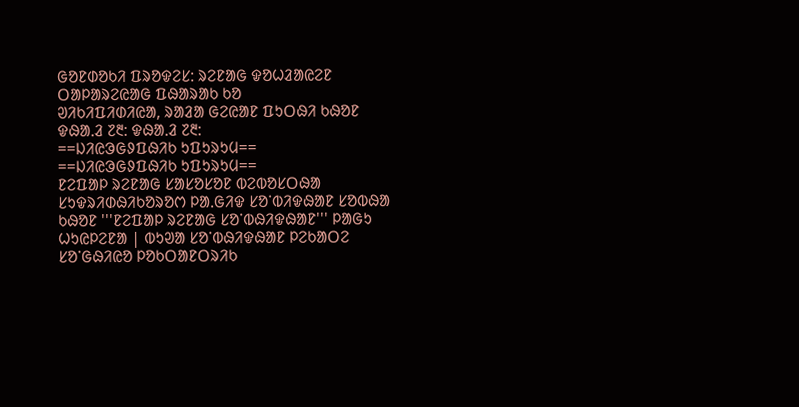ᱜᱚᱱᱰᱚᱠᱤ ᱯᱨᱚᱫᱮᱥ: ᱨᱮᱱᱟᱜ ᱫᱚᱦᱲᱟᱭᱮᱱ ᱛᱟᱞᱟᱨᱮᱭᱟᱜ ᱯᱷᱟᱨᱟᱠ ᱠᱚ
ᱣᱤᱠᱤᱯᱤᱰᱤᱭᱟ, ᱨᱟᱲᱟ ᱜᱮᱭᱟᱱ ᱯᱩᱛᱷᱤ ᱠᱷᱚᱱ
ᱫᱷᱟᱹᱲ ᱗᱓: ᱫᱷᱟᱹᱲ ᱗᱓:
==ᱡᱤᱭᱳᱜᱽᱯᱷᱤᱠ ᱩᱯᱩᱨᱩᱢ==
==ᱡᱤᱭᱳᱜᱽᱯᱷᱤᱠ ᱩᱯᱩᱨᱩᱢ==
ᱱᱮᱯᱟᱞ ᱨᱮᱱᱟᱜ ᱥᱟᱥᱚᱥᱚᱱ ᱵᱮᱵᱚᱥᱛᱷᱟ ᱥᱩᱫᱨᱤᱰᱷᱤᱠᱚᱨᱚᱬ ᱞᱟᱹᱜᱤᱫ ᱥᱚᱸᱵᱤᱫᱷᱟᱱ ᱥᱚᱵᱷᱟ ᱠᱷᱚᱱ '''ᱱᱮᱯᱟᱞ ᱨᱮᱱᱟᱜ ᱥᱚᱸᱵᱷᱤᱫᱷᱟᱱ''' ᱞᱟᱜᱩ ᱦᱩᱭᱞᱮᱱᱟ | ᱵᱩᱣᱟ ᱥᱚᱸᱵᱷᱤᱫᱷᱟᱱ ᱞᱮᱠᱟᱛᱮ ᱥᱚᱸᱜᱷᱤᱭᱚ ᱞᱚᱠᱛᱟᱱᱛᱨᱤᱠ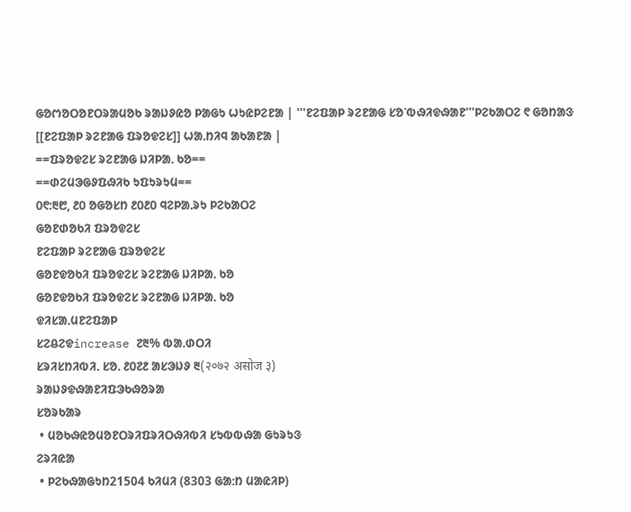ᱜᱚᱬᱚᱛᱚᱱᱛᱨᱟᱢᱚᱠ ᱨᱟᱡᱽᱭᱚ ᱞᱟᱜᱩ ᱦᱩᱭᱞᱮᱱᱟ | '''ᱱᱮᱯᱟᱞ ᱨᱮᱱᱟᱜ ᱥᱚᱸᱵᱷᱤᱫᱷᱟᱱ'''ᱞᱮᱠᱟᱛᱮ ᱖ ᱜᱚᱴᱟᱝ [[ᱱᱮᱯᱟᱞ ᱨᱮᱱᱟᱜ ᱯᱨᱚᱫᱮᱥ]] ᱦᱟᱹᱴᱤᱧ ᱟᱠᱟᱱᱟ |
==ᱯᱨᱚᱫᱮᱥ ᱨᱮᱱᱟᱜ ᱡᱤᱞᱟᱹ ᱠᱚ==
==ᱰᱮᱢᱳᱜᱽᱯᱷᱤᱠ ᱩᱯᱩᱨᱩᱢ==
᱐᱖:᱓᱘, ᱒᱐ ᱚᱜᱚᱥᱴ ᱒᱐᱒᱐ ᱧᱮᱞᱟᱹᱨᱩ ᱞᱮᱠᱟᱛᱮ
ᱜᱚᱱᱰᱚᱠᱤ ᱯᱨᱚᱫᱮᱥ
ᱱᱮᱯᱟᱞ ᱨᱮᱱᱟᱜ ᱯᱨᱚᱫᱮᱥ
ᱜᱚᱱᱫᱚᱠᱤ ᱯᱨᱚᱫᱮᱥ ᱨᱮᱱᱟᱜ ᱡᱤᱞᱟᱹ ᱠᱚ
ᱜᱚᱱᱫᱚᱠᱤ ᱯᱨᱚᱫᱮᱥ ᱨᱮᱱᱟᱜ ᱡᱤᱞᱟᱹ ᱠᱚ
ᱫᱤᱥᱟᱹᱢᱱᱮᱯᱟᱞ
ᱥᱮᱪᱮᱫincrease ᱗᱓% ᱵᱟᱹᱰᱛᱤ
ᱥᱨᱤᱥᱴᱤᱵᱤᱹ ᱥᱚᱹ ᱒᱐᱗᱒ ᱟᱥᱳᱡᱽ ᱓(२०७२ असोज ३)
ᱨᱟᱡᱽᱫᱷᱟᱱᱤᱯᱳᱠᱷᱚᱨᱟ
ᱥᱚᱨᱠᱟᱨ
 • ᱢᱚᱠᱷᱭᱚᱢᱚᱱᱛᱨᱤᱯᱨᱤᱛᱷᱤᱵᱤ ᱥᱩᱵᱵᱷᱟ ᱜᱩᱨᱩᱝ
ᱮᱨᱤᱭᱟ
 • ᱞᱮᱠᱷᱟᱜᱩᱴ21504 ᱠᱤᱢᱤ (8303 ᱜᱟᱺᱴ ᱢᱟᱭᱤᱞ)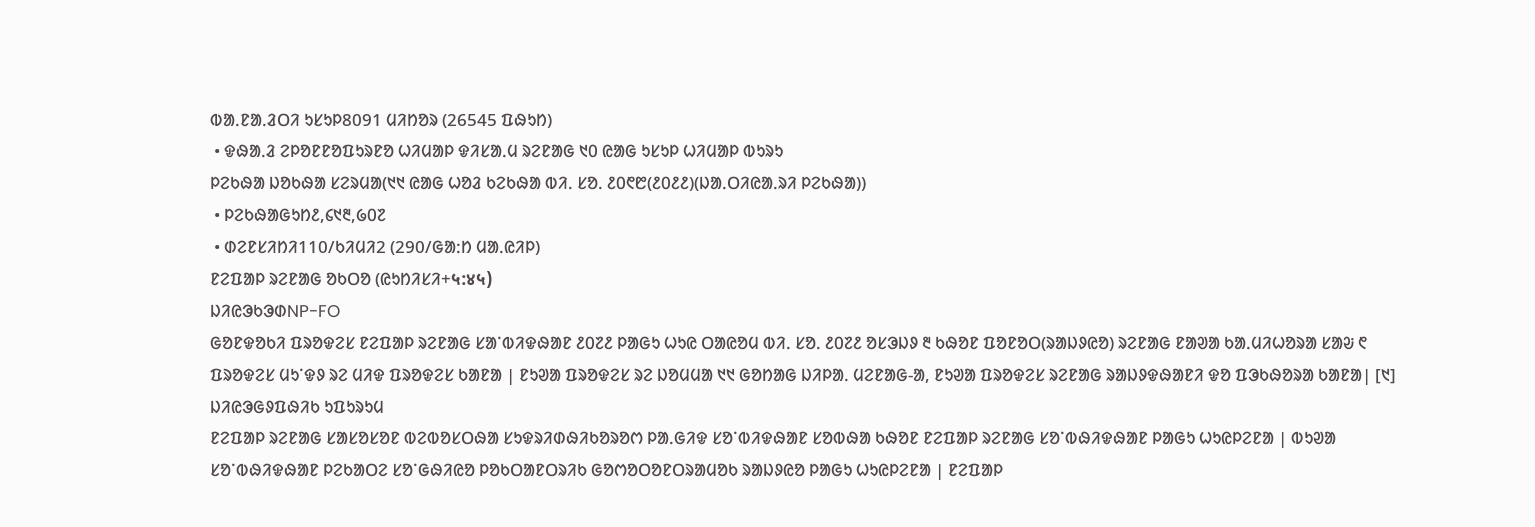ᱵᱟᱹᱱᱟᱹᱲᱛᱤ ᱩᱥᱩᱞ8091 ᱢᱤᱴᱚᱨ (26545 ᱯᱷᱩᱴ)
 • ᱫᱷᱟᱹᱲ ᱮᱞᱚᱱᱱᱚᱯᱩᱨᱱᱚ ᱦᱤᱢᱟᱞ ᱫᱤᱥᱟᱹᱢ ᱨᱮᱱᱟᱜ ᱑᱐ ᱭᱟᱜ ᱩᱥᱩᱞ ᱦᱤᱢᱟᱞ ᱵᱩᱨᱩ
ᱞᱮᱠᱷᱟ ᱡᱚᱠᱷᱟ ᱥᱮᱨᱢᱟ(᱑᱑ ᱭᱟᱜ ᱦᱚᱲ ᱠᱮᱠᱷᱟ ᱵᱤᱹ ᱥᱚᱹ ᱒᱐᱖᱘(᱒᱐᱒᱒)(ᱡᱟᱹᱛᱤᱭᱟᱹᱨᱤ ᱞᱮᱠᱷᱟ))
 • ᱞᱮᱠᱷᱟᱜᱩᱴ᱒,᱔᱑᱓,᱙᱐᱗
 • ᱰᱮᱱᱥᱤᱴᱤ110/ᱠᱤᱢᱤ2 (290/ᱜᱟᱺᱴ ᱢᱟᱹᱭᱤᱞ)
ᱱᱮᱯᱟᱞ ᱨᱮᱱᱟᱜ ᱚᱠᱛᱚ (ᱭᱩᱴᱤᱥᱤ+५:४५)
ᱡᱤᱭᱳᱠᱳᱰNP-FO
ᱜᱚᱱᱫᱚᱠᱤ ᱯᱨᱚᱫᱮᱥ ᱱᱮᱯᱟᱞ ᱨᱮᱱᱟᱜ ᱥᱟᱸᱵᱤᱫᱷᱟᱱ ᱒᱐᱗᱒ ᱞᱟᱜᱩ ᱦᱩᱭ ᱛᱟᱭᱚᱢ ᱵᱤᱹ ᱥᱚᱹ ᱒᱐᱗᱒ ᱚᱥᱳᱡᱽ ᱓ ᱠᱷᱚᱱ ᱯᱚᱱᱚᱛ(ᱨᱟᱡᱽᱭᱚ) ᱨᱮᱱᱟᱜ ᱱᱟᱣᱟ ᱠᱟᱹᱢᱤᱦᱚᱨᱟ ᱥᱟᱶ ᱖ ᱯᱨᱚᱫᱮᱥ ᱢᱩᱸᱫᱽ ᱨᱮ ᱢᱤᱫ ᱯᱨᱚᱫᱮᱥ ᱠᱟᱱᱟ | ᱱᱩᱣᱟ ᱯᱨᱚᱫᱮᱥ ᱨᱮ ᱡᱚᱢᱢᱟ ᱑᱑ ᱜᱚᱴᱟᱜ ᱡᱤᱞᱟᱹ ᱢᱮᱱᱟᱜ-ᱟ, ᱱᱩᱣᱟ ᱯᱨᱚᱫᱮᱥ ᱨᱮᱱᱟᱜ ᱨᱟᱡᱽᱫᱷᱟᱱᱤ ᱫᱚ ᱯᱳᱠᱷᱚᱨᱟ ᱠᱟᱱᱟ| [᱑]
ᱡᱤᱭᱳᱜᱽᱯᱷᱤᱠ ᱩᱯᱩᱨᱩᱢ
ᱱᱮᱯᱟᱞ ᱨᱮᱱᱟᱜ ᱥᱟᱥᱚᱥᱚᱱ ᱵᱮᱵᱚᱥᱛᱷᱟ ᱥᱩᱫᱨᱤᱰᱷᱤᱠᱚᱨᱚᱬ ᱞᱟᱹᱜᱤᱫ ᱥᱚᱸᱵᱤᱫᱷᱟᱱ ᱥᱚᱵᱷᱟ ᱠᱷᱚᱱ ᱱᱮᱯᱟᱞ ᱨᱮᱱᱟᱜ ᱥᱚᱸᱵᱷᱤᱫᱷᱟᱱ ᱞᱟᱜᱩ ᱦᱩᱭᱞᱮᱱᱟ | ᱵᱩᱣᱟ ᱥᱚᱸᱵᱷᱤᱫᱷᱟᱱ ᱞᱮᱠᱟᱛᱮ ᱥᱚᱸᱜᱷᱤᱭᱚ ᱞᱚᱠᱛᱟᱱᱛᱨᱤᱠ ᱜᱚᱬᱚᱛᱚᱱᱛᱨᱟᱢᱚᱠ ᱨᱟᱡᱽᱭᱚ ᱞᱟᱜᱩ ᱦᱩᱭᱞᱮᱱᱟ | ᱱᱮᱯᱟᱞ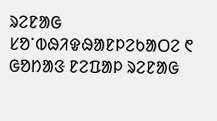ᱨᱮᱱᱟᱜ ᱥᱚᱸᱵᱷᱤᱫᱷᱟᱱᱞᱮᱠᱟᱛᱮ ᱖ ᱜᱚᱴᱟᱝ ᱱᱮᱯᱟᱞ ᱨᱮᱱᱟᱜ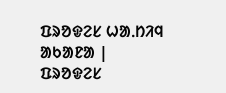ᱯᱨᱚᱫᱮᱥ ᱦᱟᱹᱴᱤᱧ ᱟᱠᱟᱱᱟ |
ᱯᱨᱚᱫᱮᱥ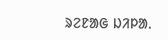ᱨᱮᱱᱟᱜ ᱡᱤᱞᱟᱹ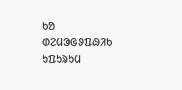ᱠᱚ
ᱰᱮᱢᱳᱜᱽᱯᱷᱤᱠ ᱩᱯᱩᱨᱩᱢ